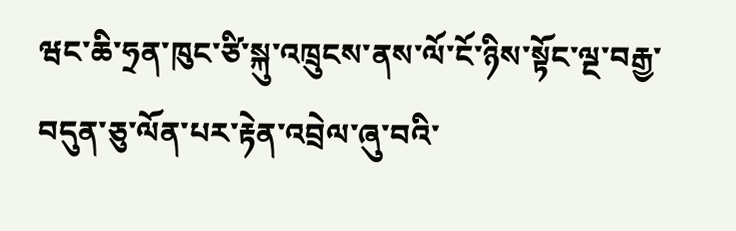ཝང་ཆི་ཧྲན་ཁུང་ཙི་སྐུ་འཁྲུངས་ནས་ལོ་ངོ་ཉིས་སྟོང་ལྔ་བརྒྱ་བདུན་ཅུ་ལོན་པར་རྟེན་འབྲེལ་ཞུ་བའི་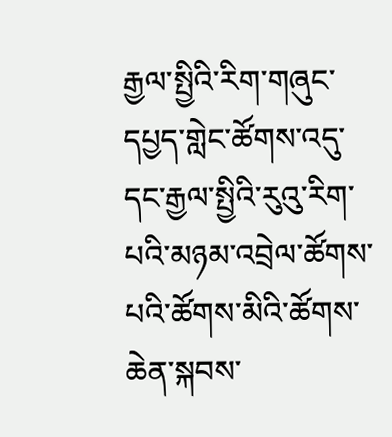རྒྱལ་སྤྱིའི་རིག་གཞུང་དཔྱད་གླེང་ཚོགས་འདུ་དང་རྒྱལ་སྤྱིའི་རུའུ་རིག་པའི་མཉམ་འབྲེལ་ཚོགས་པའི་ཚོགས་མིའི་ཚོགས་ཆེན་སྐབས་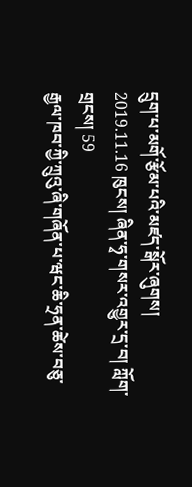དྲུག་པ་མགོ་རྩོམ་པའི་མཛད་སྒོར་ཞུགས།
2019.11.16 ཁུངས། ཞིན་ཧྭ་གསར་འགྱུར་དྲ་བ། ཀློག་གྲངས། 59
རྒྱལ་ཁབ་ཀྱི་ཀྲུའུ་ཞི་གཞོན་པ་ཝང་ཆི་ཧྲན་ཚེས་བཅུ་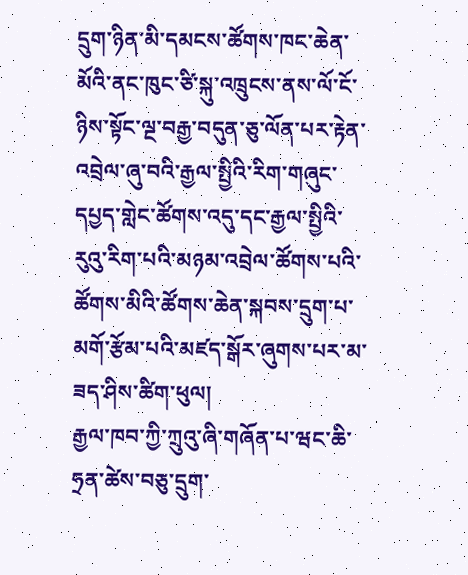དྲུག་ཉིན་མི་དམངས་ཚོགས་ཁང་ཆེན་མོའི་ནང་ཁུང་ཙི་སྐུ་འཁྲུངས་ནས་ལོ་ངོ་ཉིས་སྟོང་ལྔ་བརྒྱ་བདུན་ཅུ་ལོན་པར་རྟེན་འབྲེལ་ཞུ་བའི་རྒྱལ་སྤྱིའི་རིག་གཞུང་དཔྱད་གླེང་ཚོགས་འདུ་དང་རྒྱལ་སྤྱིའི་རུའུ་རིག་པའི་མཉམ་འབྲེལ་ཚོགས་པའི་ཚོགས་མིའི་ཚོགས་ཆེན་སྐབས་དྲུག་པ་མགོ་རྩོམ་པའི་མཛད་སྒོར་ཞུགས་པར་མ་ཟད་ཤིས་ཚིག་ཕུལ།
རྒྱལ་ཁབ་ཀྱི་ཀྲུའུ་ཞི་གཞོན་པ་ཝང་ཆི་ཧྲན་ཚེས་བཅུ་དྲུག་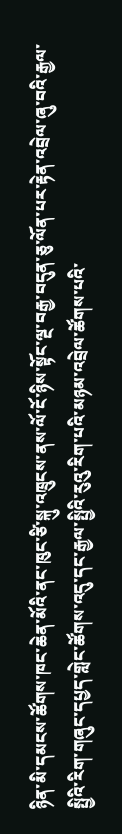ཉིན་མི་དམངས་ཚོགས་ཁང་ཆེན་མོའི་ནང་ཁུང་ཙི་སྐུ་འཁྲུངས་ནས་ལོ་ངོ་ཉིས་སྟོང་ལྔ་བརྒྱ་བདུན་ཅུ་ལོན་པར་རྟེན་འབྲེལ་ཞུ་བའི་རྒྱལ་སྤྱིའི་རིག་གཞུང་དཔྱད་གླེང་ཚོགས་འདུ་དང་རྒྱལ་སྤྱིའི་རུའུ་རིག་པའི་མཉམ་འབྲེལ་ཚོགས་པའི་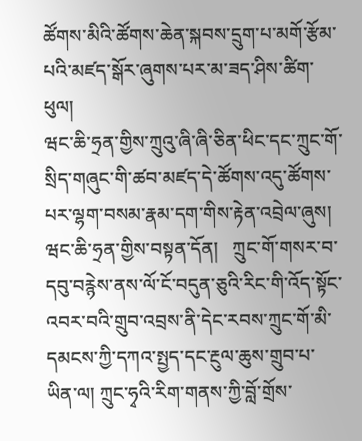ཚོགས་མིའི་ཚོགས་ཆེན་སྐབས་དྲུག་པ་མགོ་རྩོམ་པའི་མཛད་སྒོར་ཞུགས་པར་མ་ཟད་ཤིས་ཚིག་ཕུལ།
ཝང་ཆི་ཧྲན་གྱིས་ཀྲུའུ་ཞི་ཞི་ཅིན་ཕིང་དང་ཀྲུང་གོ་སྲིད་གཞུང་གི་ཚབ་མཛད་དེ་ཚོགས་འདུ་ཚོགས་པར་ལྷག་བསམ་རྣམ་དག་གིས་རྟེན་འབྲེལ་ཞུས། ཝང་ཆི་ཧྲན་གྱིས་བསྟན་དོན།   ཀྲུང་གོ་གསར་བ་དབུ་བརྙེས་ནས་ལོ་ངོ་བདུན་ཅུའི་རིང་གི་འོད་སྟོང་འབར་བའི་གྲུབ་འབྲས་ནི་དེང་རབས་ཀྲུང་གོ་མི་དམངས་ཀྱི་དཀའ་སྤྱད་དང་རྔུལ་ཆུས་གྲུབ་པ་ཡིན་ལ། ཀྲུང་ཧྭའི་རིག་གནས་ཀྱི་བློ་གྲོས་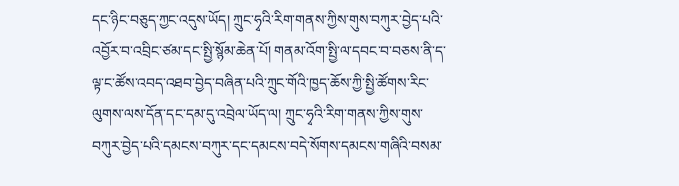དང་ཉིང་བཅུད་ཀྱང་འདུས་ཡོད། ཀྲུང་ཧྭའི་རིག་གནས་ཀྱིས་གུས་བཀུར་བྱེད་པའི་འབྱོར་བ་འབྲིང་ཙམ་དང་སྤྱི་སྙོམ་ཆེན་པོ། གནམ་འོག་སྤྱི་ལ་དབང་བ་བཅས་ནི་ད་ལྟ་ང་ཚོས་འབད་འཐབ་བྱེད་བཞིན་པའི་ཀྲུང་གོའི་ཁྱད་ཆོས་ཀྱི་སྤྱི་ཚོགས་རིང་ལུགས་ལས་དོན་དང་དམ་དུ་འབྲེལ་ཡོད་ལ། ཀྲུང་ཧྭའི་རིག་གནས་ཀྱིས་གུས་བཀུར་བྱེད་པའི་དམངས་བཀུར་དང་དམངས་བདེ་སོགས་དམངས་གཞིའི་བསམ་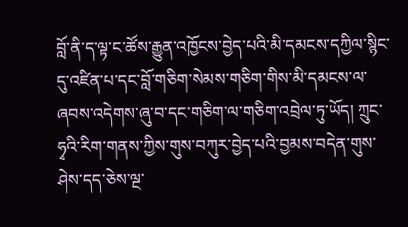བློ་ནི་ད་ལྟ་ང་ཚོས་རྒྱུན་འཁྱོངས་བྱེད་པའི་མི་དམངས་དཀྱིལ་སྙིང་དུ་འཛིན་པ་དང་བློ་གཅིག་སེམས་གཅིག་གིས་མི་དམངས་ལ་ཞབས་འདེགས་ཞུ་བ་དང་གཅིག་ལ་གཅིག་འབྲེལ་ཏུ་ཡོད། ཀྲུང་ཧྭའི་རིག་གནས་ཀྱིས་གུས་བཀུར་བྱེད་པའི་བྱམས་བདེན་གུས་ཤེས་དད་ཅེས་ལྔ་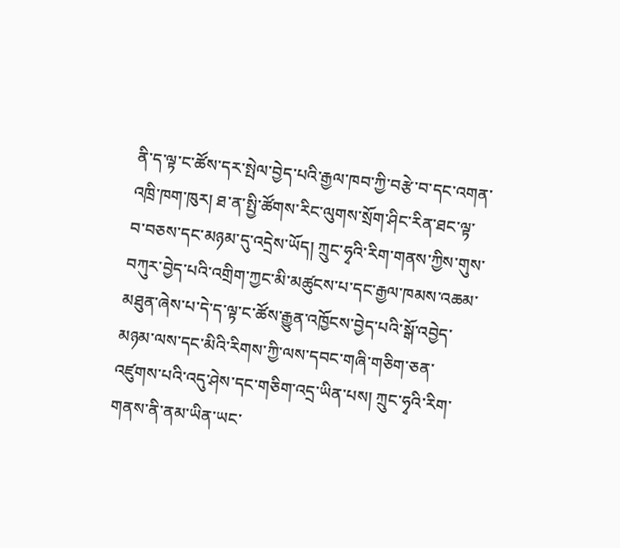ནི་ད་ལྟ་ང་ཚོས་དར་སྤེལ་བྱེད་པའི་རྒྱལ་ཁབ་ཀྱི་བརྩེ་བ་དང་འགན་འཁྲི་ཁག་ཁུར། ཐ་ན་སྤྱི་ཚོགས་རིང་ལུགས་སྲོག་ཤིང་རིན་ཐང་ལྟ་བ་བཅས་དང་མཉམ་དུ་འདྲེས་ཡོད། ཀྲུང་ཧྭའི་རིག་གནས་ཀྱིས་གུས་བཀུར་བྱེད་པའི་འགྲིག་ཀྱང་མི་མཚུངས་པ་དང་རྒྱལ་ཁམས་འཆམ་མཐུན་ཞེས་པ་དེ་ད་ལྟ་ང་ཚོས་རྒྱུན་འཁྱོངས་བྱེད་པའི་སྒོ་འབྱེད་མཉམ་ལས་དང་མིའི་རིགས་ཀྱི་ལས་དབང་གཞི་གཅིག་ཅན་འཛུགས་པའི་འདུ་ཤེས་དང་གཅིག་འདྲ་ཡིན་པས། ཀྲུང་ཧྭའི་རིག་གནས་ནི་ནམ་ཡིན་ཡང་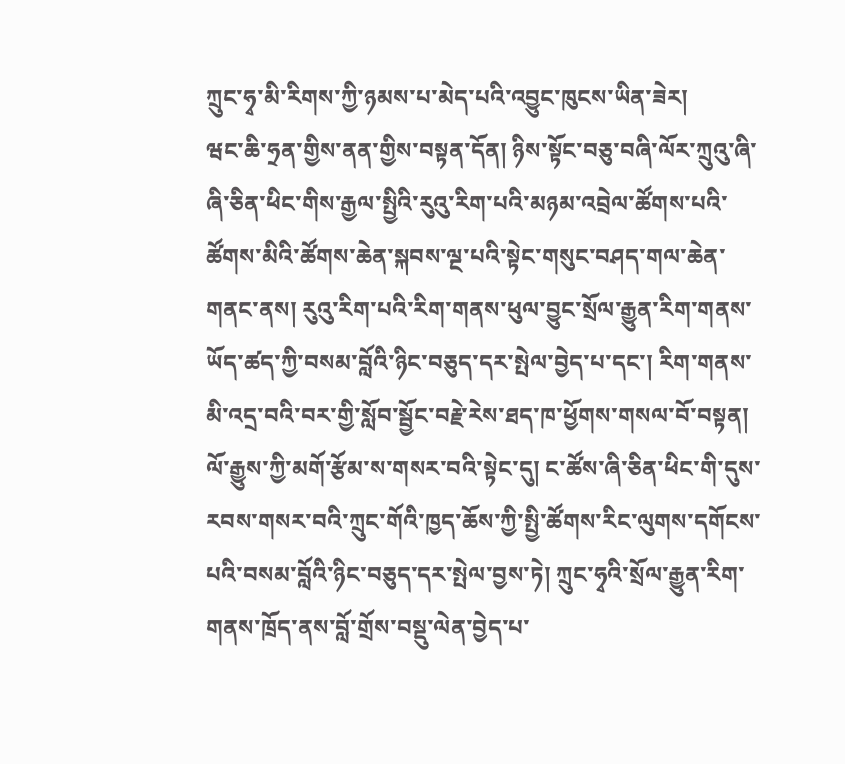ཀྲུང་ཧྭ་མི་རིགས་ཀྱི་ཉམས་པ་མེད་པའི་འབྱུང་ཁུངས་ཡིན་ཟེར།
ཝང་ཆི་ཧྲན་གྱིས་ནན་གྱིས་བསྟན་དོན། ཉིས་སྟོང་བཅུ་བཞི་ལོར་ཀྲུའུ་ཞི་ཞི་ཅིན་ཕིང་གིས་རྒྱལ་སྤྱིའི་རུའུ་རིག་པའི་མཉམ་འབྲེལ་ཚོགས་པའི་ཚོགས་མིའི་ཚོགས་ཆེན་སྐབས་ལྔ་པའི་སྟེང་གསུང་བཤད་གལ་ཆེན་གནང་ནས། རུའུ་རིག་པའི་རིག་གནས་ཕུལ་བྱུང་སྲོལ་རྒྱུན་རིག་གནས་ཡོད་ཚད་ཀྱི་བསམ་བློའི་ཉིང་བཅུད་དར་སྤེལ་བྱེད་པ་དང་། རིག་གནས་མི་འདྲ་བའི་བར་གྱི་སློབ་སྦྱོང་བརྗེ་རེས་ཐད་ཁ་ཕྱོགས་གསལ་བོ་བསྟན། ལོ་རྒྱུས་ཀྱི་མགོ་རྩོམ་ས་གསར་བའི་སྟེང་དུ། ང་ཚོས་ཞི་ཅིན་ཕིང་གི་དུས་རབས་གསར་བའི་ཀྲུང་གོའི་ཁྱད་ཆོས་ཀྱི་སྤྱི་ཚོགས་རིང་ལུགས་དགོངས་པའི་བསམ་བློའི་ཉིང་བཅུད་དར་སྤེལ་བྱས་ཏེ། ཀྲུང་ཧྭའི་སྲོལ་རྒྱུན་རིག་གནས་ཁྲོད་ནས་བློ་གྲོས་བསྡུ་ལེན་བྱེད་པ་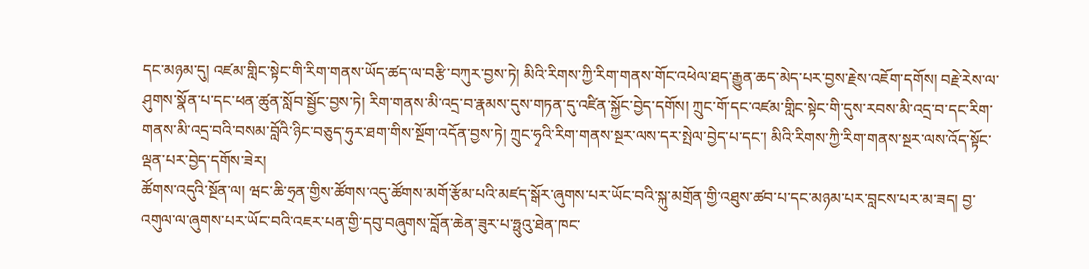དང་མཉམ་དུ། འཛམ་གླིང་སྟེང་གི་རིག་གནས་ཡོད་ཚད་ལ་བརྩི་བཀུར་བྱས་ཏེ། མིའི་རིགས་ཀྱི་རིག་གནས་གོང་འཕེལ་ཐད་རྒྱུན་ཆད་མེད་པར་བྱས་རྗེས་འཇོག་དགོས། བརྗེ་རེས་ལ་ཤུགས་སྣོན་པ་དང་ཕན་ཚུན་སློབ་སྦྱོང་བྱས་ཏེ། རིག་གནས་མི་འདྲ་བ་རྣམས་དུས་གཏན་དུ་འཛིན་སྐྱོང་བྱེད་དགོས། ཀྲུང་གོ་དང་འཛམ་གླིང་སྟེང་གི་དུས་རབས་མི་འདྲ་བ་དང་རིག་གནས་མི་འདྲ་བའི་བསམ་བློའི་ཉིང་བཅུད་ཧུར་ཐག་གིས་སྔོག་འདོན་བྱས་ཏེ། ཀྲུང་ཧྭའི་རིག་གནས་སྔར་ལས་དར་སྤེལ་བྱེད་པ་དང་། མིའི་རིགས་ཀྱི་རིག་གནས་སྔར་ལས་འོད་སྟོང་ལྡན་པར་བྱེད་དགོས་ཟེར།
ཚོགས་འདུའི་སྔོན་ལ། ཝང་ཆི་ཧྲན་གྱིས་ཚོགས་འདུ་ཚོགས་མགོ་རྩོམ་པའི་མཛད་སྒོར་ཞུགས་པར་ཡོང་བའི་སྐུ་མགྲོན་གྱི་འཐུས་ཚབ་པ་དང་མཉམ་པར་བླངས་པར་མ་ཟད། བྱ་འགུལ་ལ་ཞུགས་པར་ཡོང་བའི་འཇར་པན་གྱི་དབུ་བཞུགས་བློན་ཆེན་ཟུར་པ་ཧྥུའུ་ཐེན་ཁང་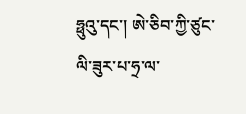ཧྥུའུ་དང་། ཨེ་ཅིབ་ཀྱི་ཙུང་ལི་ཟུར་པ་ཧྲ་ལ་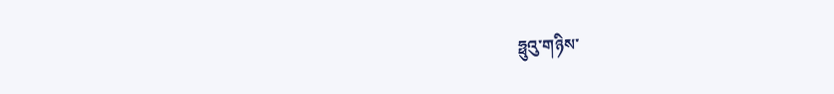ཧྥུའུ་གཉིས་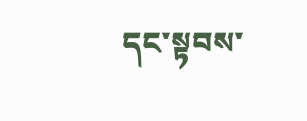དང་སྟབས་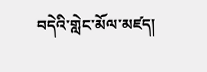བདེའི་གླེང་མོལ་མཛད།